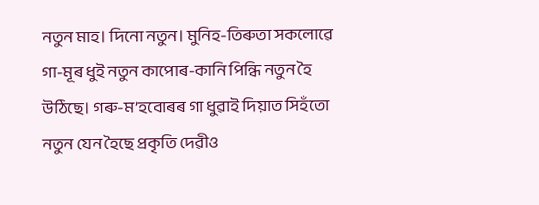নতুন মাহ। দিনো নতুন। মুনিহ-তিৰুতা সকলোৱে গা-মূৰ ধুই নতুন কাপোৰ-কানি পিন্ধি নতুন হৈ উঠিছে। গৰু-ম’হবোৰৰ গা ধুৱাই দিয়াত সিহঁতো নতুন যেন হৈছে প্ৰকৃতি দেৱীও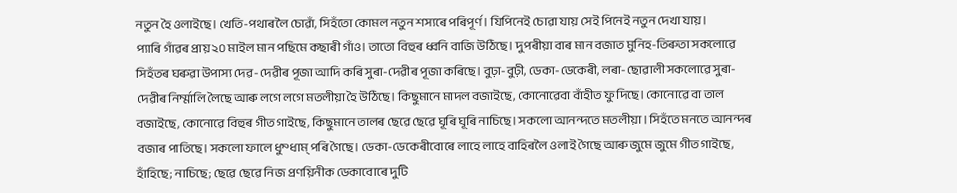নতুন হৈ ওলাইছে। খেতি-পথাৰলৈ চোৱাঁ, সিহঁতো কোমল নতুন শস্যৰে পৰিপূৰ্ণ। যিপিনেই চোৱা যায় সেই পিনেই নতুন দেখা যায়।
প্যাৰি গাঁৱৰ প্ৰায় ২০ মাইল মান পছিমে কছাৰী গাঁও। তাতো বিহুৰ ধ্বনি বাজি উঠিছে। দুপৰীয়া বাৰ মান বজাত মুনিহ-তিৰুতা সকলোৱে সিহঁতৰ ঘৰুৱা উপাস্য দেৱ-দেৱীৰ পূজা আদি কৰি সুৰা-দেৱীৰ পূজা কৰিছে। বুঢ়া-বুঢ়ী, ডেকা-ডেকেৰী, লৰা-ছোৱালী সকলোৱে সুৰা-দেৱীৰ নিৰ্ম্মালি লৈছে আৰু লগে লগে মতলীয়া হৈ উঠিছে। কিছুমানে মাদল বজাইছে, কোনোৱেবা বাঁহীত ফু দিছে। কোনোৱে বা তাল বজাইছে, কোনোৱে বিহুৰ গীত গাইছে, কিছুমানে তালৰ ছেৱে ছেৱে ঘূৰি ঘূৰি নাচিছে। সকলো আনন্দতে মতলীয়া। সিহঁতে মনতে আনন্দৰ বজাৰ পাতিছে। সকলো ফালে ধুম্ধাম্ পৰি গৈছে। ডেকা-ডেকেৰীবোৰে লাহে লাহে বাহিৰলৈ ওলাই গৈছে আৰু জুমে জুমে গীত গাইছে, হাঁহিছে; নাচিছে; ছেৱে ছেৱে নিজ প্ৰণয়িনীক ডেকাবোৰে দুটি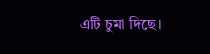এটি চুমা দিছে।